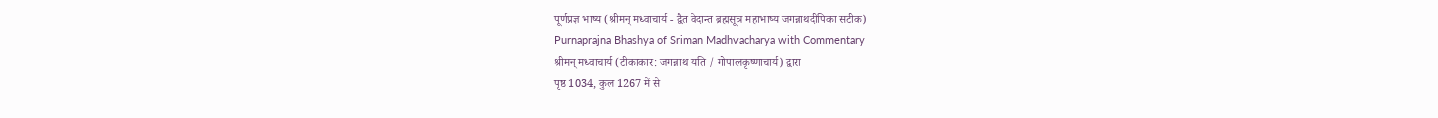पूर्णप्रज्ञ भाष्य (श्रीमन् मध्वाचार्य - द्वैत वेदान्त ब्रह्मसूत्र महाभाष्य जगन्नाथदीपिका सटीक)
Purnaprajna Bhashya of Sriman Madhvacharya with Commentary
श्रीमन् मध्वाचार्य (टीकाकार: जगन्नाथ यति / गोपालकृष्णाचार्य) द्वारा
पृष्ठ 1034, कुल 1267 में से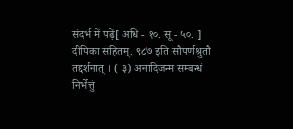संदर्भ में पढ़ें[ अधि - १०. सू - ५०. ] दीपिका सहितम्. ९८७ इति सौपर्णश्रुतौ तद्दर्शनात् । ( ३) अनादिजन्म सम्बन्धं निर्भेत्तुं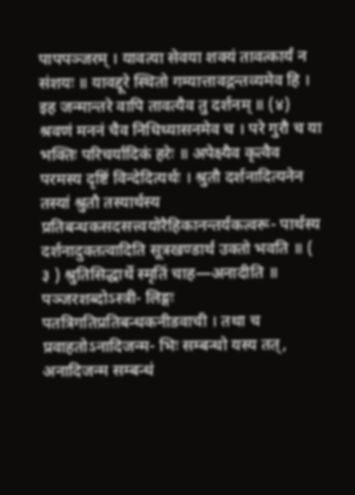पापपञ्जरम् । यावत्या सेवया शक्यं तावत्कार्यं न संशयः ॥ यावद्दूरे स्थितो गम्यात्तावद्गन्तव्यमेव हि । इह जन्मान्तरे वापि तावत्यैव तु दर्शनम् ॥ (४) श्रवणं मननं चैव निधिध्यासनमेव च । परे गुरौ च या भक्तिः परिचर्यादिकं हरेः ॥ अपेक्ष्यैव कृत्वैव परमस्य दृष्टिं विन्देदित्यर्थः । श्रुतौ दर्शनादित्यनेन तस्यां श्रुतौ तस्यार्थस्य प्रतिबन्धकसदसत्त्वयोरैहिकानन्तर्यकत्वरू- पार्थस्य दर्शनादुक्तत्वादिति सूत्रखण्डार्थ उक्तो भवति ॥ ( ३ ) श्रुतिसिद्धार्थे स्मृतिं चाह—अनादीति ॥ पञ्जरशब्दोऽस्त्री- लिङ्गः पतत्रिगतिप्रतिबन्धकनीडवाची । तथा च प्रवाहतोऽनादिजन्म- भिः सम्बन्धो यस्य तत्, अनादिजन्म सम्बन्धं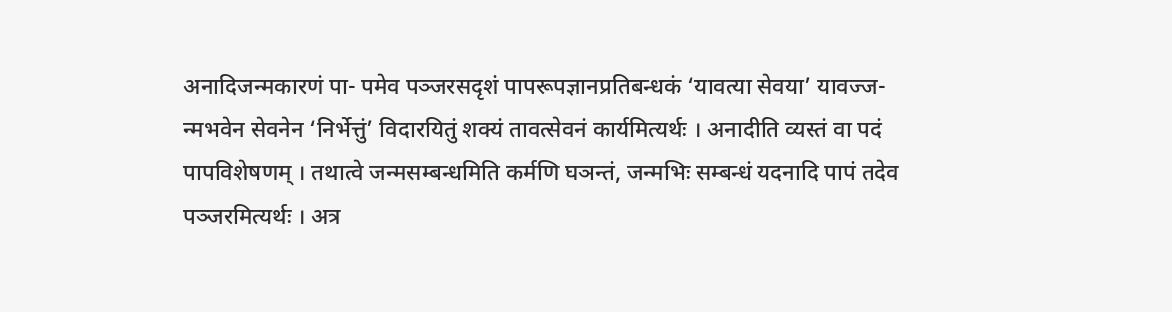अनादिजन्मकारणं पा- पमेव पञ्जरसदृशं पापरूपज्ञानप्रतिबन्धकं ‘यावत्या सेवया’ यावज्ज- न्मभवेन सेवनेन ‘निर्भेत्तुं’ विदारयितुं शक्यं तावत्सेवनं कार्यमित्यर्थः । अनादीति व्यस्तं वा पदं पापविशेषणम् । तथात्वे जन्मसम्बन्धमिति कर्मणि घञन्तं, जन्मभिः सम्बन्धं यदनादि पापं तदेव पञ्जरमित्यर्थः । अत्र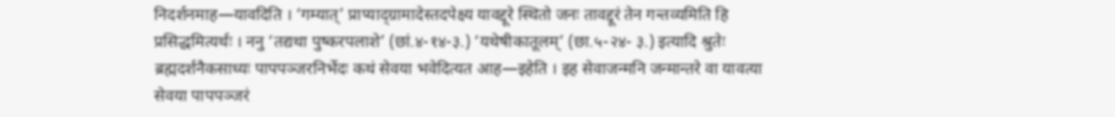निदर्शनमाह—यावदिति । ‘गम्यात्’ प्राप्याद्ग्रामादेस्तदपेक्ष्य यावद्दूरे स्थितो जनः तावद्दूरं तेन गन्तव्यमिति हि प्रसिद्धमित्यर्थः । ननु ‘तद्यथा पुष्करपलाशे’ (छां.४-१४-३.) ‘यथेषीकातूलम्’ (छा.५-२४- ३.) इत्यादि श्रुतेः ब्रह्मदर्शनैकसाध्यः पापपञ्जरनिर्भेदः कथं सेवया भवेदित्यत आह—इहेति । इह सेवाजन्मनि जन्मान्तरे वा यावत्या सेवया पापपञ्जरं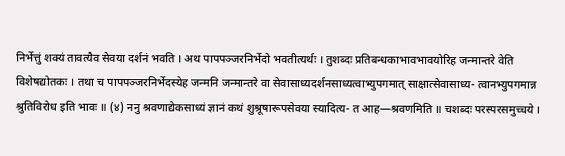निर्भेत्तुं शक्यं तावत्यैव सेवया दर्शनं भवति । अथ पापपञ्जरनिर्भेदो भवतीत्यर्थः । तुशब्दः प्रतिबन्धकाभावभावयोरिह जन्मान्तरे वेति विशेषद्योतकः । तथा च पापपञ्जरनिर्भेदस्येह जन्मनि जन्मान्तरे वा सेवासाध्यदर्शनसाध्यत्वाभ्युपगमात् साक्षात्सेवासाध्य- त्वानभ्युपगमान्न श्रुतिविरोध इति भावः ॥ (४) ननु श्रवणाद्येकसाध्यं ज्ञानं कथं शुश्रूषारूपसेवया स्यादित्य- त आह—श्रवणमिति ॥ चशब्दः परस्परसमुच्चये ।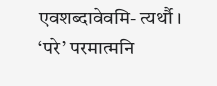एवशब्दावेवमि- त्यर्थौ । ‘परे’ परमात्मनि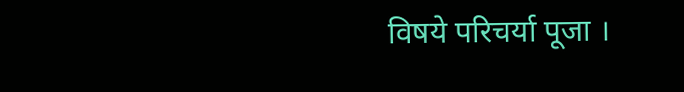विषये परिचर्या पूजा ।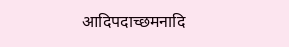आदिपदाच्छमनादि